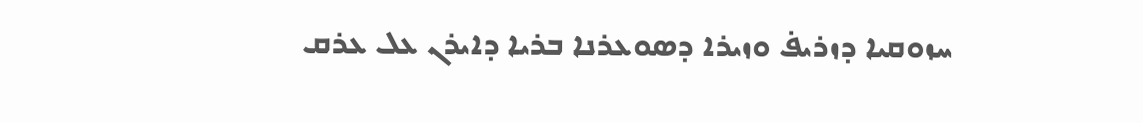ܚܙܘܩܝܐ ܕܙܪܝܦ̇ ܘܙܝܪܐ ܕܣܘܥܪܢܐ ܒܪܝܐ ܕܐܝܪܢ ܥܠ ܥܪܩ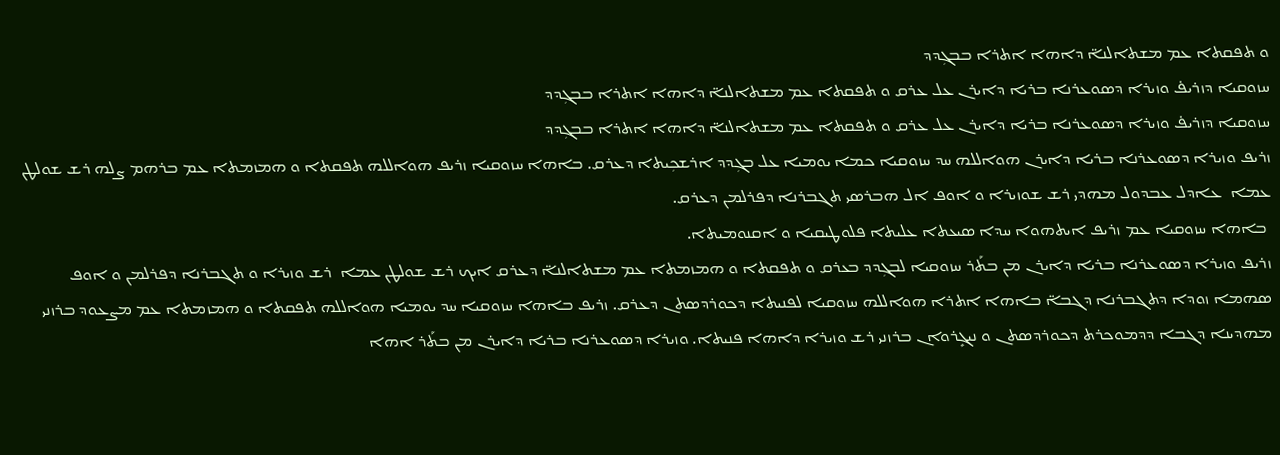ܘ ܬܦܩܬܐ ܥܡ ܡܫܬܐܠܢܐ̈ ܕܐܗܐ ܐܬܪܐ ܒܒܓܼܕܕ
ܚܙܘܩܝܐ ܕܙܪܝܦ̇ ܘܙܝܪܐ ܕܣܘܥܪܢܐ ܒܪܝܐ ܕܐܝܪܢ ܥܠ ܥܪܩ ܘ ܬܦܩܬܐ ܥܡ ܡܫܬܐܠܢܐ̈ ܕܐܗܐ ܐܬܪܐ ܒܒܓܼܕܕ
ܚܙܘܩܝܐ ܕܙܪܝܦ̇ ܘܙܝܪܐ ܕܣܘܥܪܢܐ ܒܪܝܐ ܕܐܝܪܢ ܥܠ ܥܪܩ ܘ ܬܦܩܬܐ ܥܡ ܡܫܬܐܠܢܐ̈ ܕܐܗܐ ܐܬܪܐ ܒܒܓܼܕܕ
ܙܪܝܦ ܘܙܝܪܐ ܕܣܘܥܪܢܐ ܒܪܝܐ ܕܐܝܪܢ ܗܘܐܠܠܗ ܚܕ ܚܙܘܩܝܐ ܟܡܐ ܝܘܡܝܐ ܥܠ ܒܓܼܕܕ ܐܪܫܟܼܝܬܐ ܕܥܪܩ. ܒܐܗܐ ܚܙܘܩܝܐ ܙܪܝܦ ܗܘܐܠܠܗ ܬܦܩܬܐ ܘ ܗܡܙܡܬܐ ܥܡ ܒܪܗܡ ܨܠܗ ܪܫ ܫܘܠܛܢ ܥܡܐ  ܥܐܕܠ ܥܒܕܘܠ ܡܗܕܝ ܪܫ ܫܘܙܝܪܐ ܘ ܐܘܦ ܐܠ ܗܒܪܣܝ ܬܓܒܪܢܐ ܕܦܪܠܡܢ ܕܥܪܩ.
 ܒܐܗܐ ܚܙܘܩܝܐ ܥܡ ܙܪܝܦ ܐܝܬܗܘܐ ܚܕܐ ܣܝܥܬܐ ܥܠܝܬܐ ܦܠܘܛܝܩܝܐ ܘ ܐܩܢܘܡܝܬܐ.
ܙܪܝܦ ܘܙܝܪܐ ܕܣܘܥܪܢܐ ܒܪܝܐ ܕܐܝܪܢ ܡܢ ܒܬܰܪ ܚܙܘܩܝܐ ܠܒܓܼܕܕ ܒܥܪܩ ܘ ܬܦܩܬܐ ܘ ܗܡܙܡܬܐ ܥܡ ܡܫܬܐܠܢܐ̈ ܕܥܪܩ ܐܝܟ ܪܫ ܫܘܠܛܢ ܥܡܐ  ܪܫ ܘܙܝܪܐ ܘ ܬܓܒܪܢܐ ܕܦܪܠܡܢ ܘ ܐܘܦ ܣܗܡܐ ܙܘܕܐ ܕܬܓܒܪܢܐ ܕܓܒܐ̈ ܒܐܗܐ ܐܬܪܐ ܗܘܐܠܠܗ ܚܙܘܩܝܐ ܠܦܢܝܬܐ ܕܟܘܪܕܣܬܢ ܕܥܪܩ. ܙܪܝܦ ܒܐܗܐ ܚܙܘܩܝܐ ܚܕ ܝܘܡܝܐ ܗܘܐܠܠܗ ܬܦܩܬܐ ܘ ܗܡܙܡܬܐ ܥܡ ܡܨܥܘܕ ܒܪܙܢܝ ܡܗܕܝܢܐ ܕܓܒܐ ܕܕܡܘܟܪܬ ܕܟܘܪܕܣܬܢ ܘ ܢܝܓܻܪܘܐܢ ܒܪܙܢܝ ܪܫ ܘܙܝܪܐ ܕܐܗܐ ܦܢܝܬܐ. ܘܙܝܪܐ ܕܣܘܥܪܢܐ ܒܪܝܐ ܕܐܝܪܢ ܡܢ ܒܬܰܪ ܐܗܐ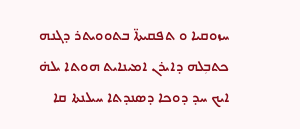ܚܙܘܩܝܐ ܘ ܬܦܩܝܬܐ̈ ܒܬܘܘܝܬܪ ܕܓܢܗ ܟܬܒܼܠܗ ܕܐܝܪܢ ܐܡܝܢܐܝܬ ܗܘܬܐ ܝܠܗ̇ ܐܝܟ ܚܕ ܕܘܟܐ ܕܣܢܕܬܐ ܚܝܠܢܬܐ ܩܐ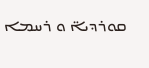ܩܘܪܕܝܐ̈ ܘ ܪܚܡܐ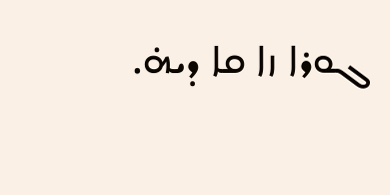ܓܘܪܐ ܙܐ ܩܐ ܕܝܗ̇.